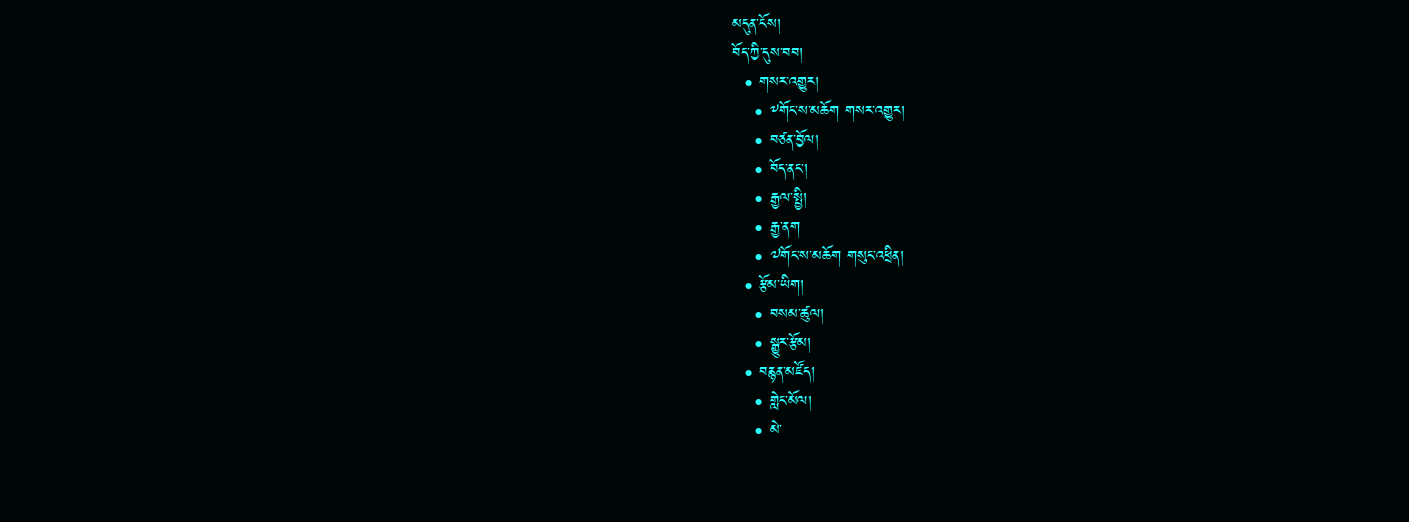མདུན་ངོས།
བོད་ཀྱི་དུས་བབ།
  • གསར་འགྱུར།
    • ༸གོང་ས་མཆོག གསར་འགྱུར།
    • བཙན་བྱོལ།
    • བོད་ནང་།
    • རྒྱལ་སྤྱི།
    • རྒྱ་ནག
    • ༧གོང་ས་མཆོག གསུང་འཕྲིན།
  • རྩོམ་ཡིག།
    • བསམ་ཚུལ།
    • སྒྱུར་རྩོམ།
  • བརྙན་མཛོད།
    • གླེང་མོལ།
    • མེ་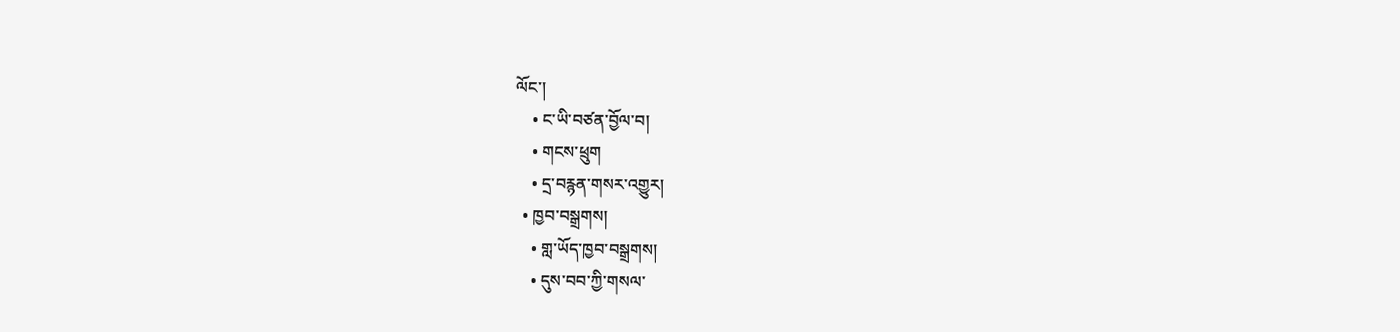ལོང་།
    • ང་ཡི་བཙན་བྱོལ་བ།
    • གངས་ཕྲུག
    • དྲ་བརྙན་གསར་འགྱུར།
  • ཁྱབ་བསྒྲགས།
    • གླ་ཡོད་ཁྱབ་བསྒྲགས།
    • དུས་བབ་ཀྱི་གསལ་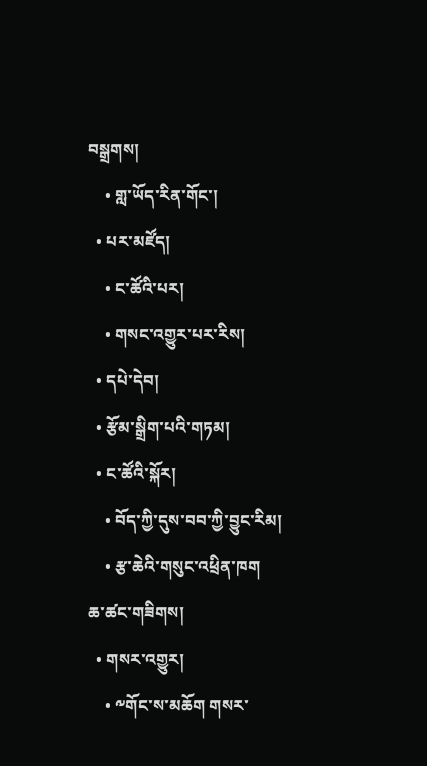བསྒྲགས།
    • གླ་ཡོད་རིན་གོང་།
  • པར་མཛོད།
    • ང་ཚོའི་པར།
    • གསང་འགྱུར་པར་རིས།
  • དཔེ་དེབ།
  • རྩོམ་སྒྲིག་པའི་གཏམ།
  • ང་ཚོའི་སྐོར།
    • བོད་ཀྱི་དུས་བབ་ཀྱི་བྱུང་རིམ།
    • རྩ་ཆེའི་གསུང་འཕྲིན་ཁག
ཆ་ཚང་གཟིགས།
  • གསར་འགྱུར།
    • ༸གོང་ས་མཆོག གསར་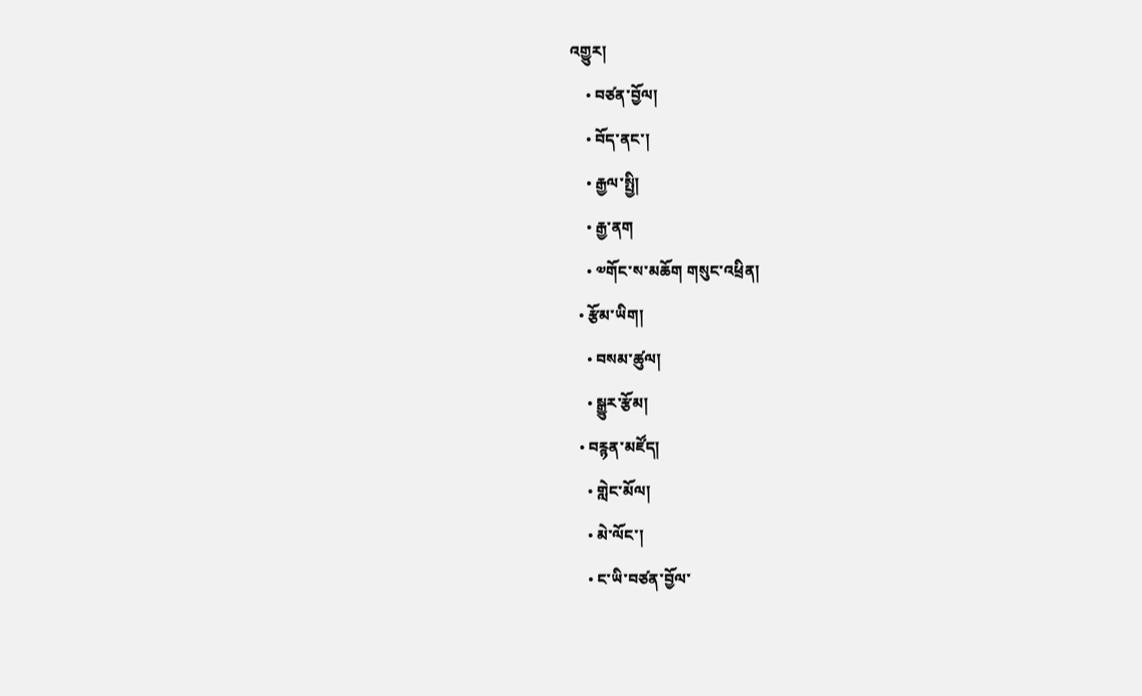འགྱུར།
    • བཙན་བྱོལ།
    • བོད་ནང་།
    • རྒྱལ་སྤྱི།
    • རྒྱ་ནག
    • ༧གོང་ས་མཆོག གསུང་འཕྲིན།
  • རྩོམ་ཡིག།
    • བསམ་ཚུལ།
    • སྒྱུར་རྩོམ།
  • བརྙན་མཛོད།
    • གླེང་མོལ།
    • མེ་ལོང་།
    • ང་ཡི་བཙན་བྱོལ་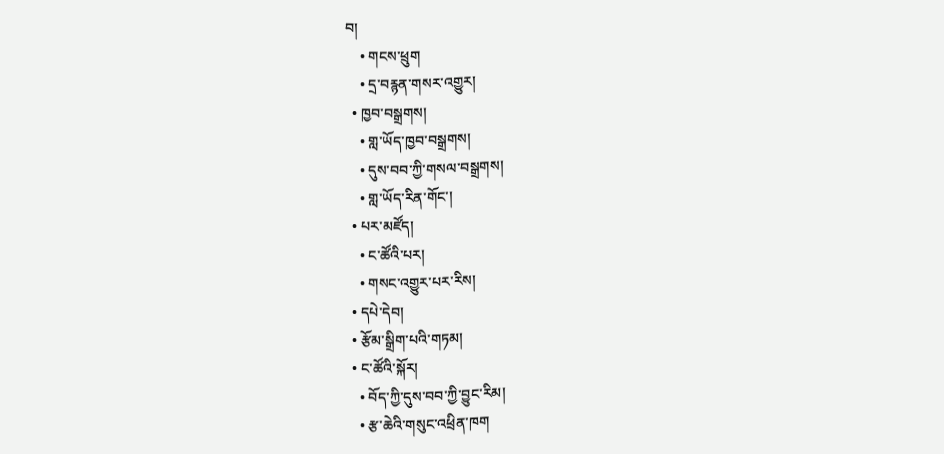བ།
    • གངས་ཕྲུག
    • དྲ་བརྙན་གསར་འགྱུར།
  • ཁྱབ་བསྒྲགས།
    • གླ་ཡོད་ཁྱབ་བསྒྲགས།
    • དུས་བབ་ཀྱི་གསལ་བསྒྲགས།
    • གླ་ཡོད་རིན་གོང་།
  • པར་མཛོད།
    • ང་ཚོའི་པར།
    • གསང་འགྱུར་པར་རིས།
  • དཔེ་དེབ།
  • རྩོམ་སྒྲིག་པའི་གཏམ།
  • ང་ཚོའི་སྐོར།
    • བོད་ཀྱི་དུས་བབ་ཀྱི་བྱུང་རིམ།
    • རྩ་ཆེའི་གསུང་འཕྲིན་ཁག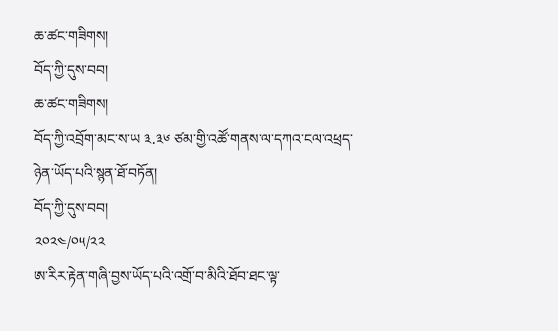ཆ་ཚང་གཟིགས།
བོད་ཀྱི་དུས་བབ།
ཆ་ཚང་གཟིགས།
བོད་ཀྱི་འབྲོག་མང་ས་ཡ ༣.༣༦ ཙམ་གྱི་འཚོ་གནས་ལ་དཀའ་ངལ་འཕྲད་ཉེན་ཡོད་པའི་སྙན་ཐོ་བཏོན།
བོད་ཀྱི་དུས་བབ།
༢༠༢༤/༠༥/༢༢
ཨ་རིར་རྟེན་གཞི་བྱས་ཡོད་པའི་འགྲོ་བ་མིའི་ཐོབ་ཐང་ལྟ་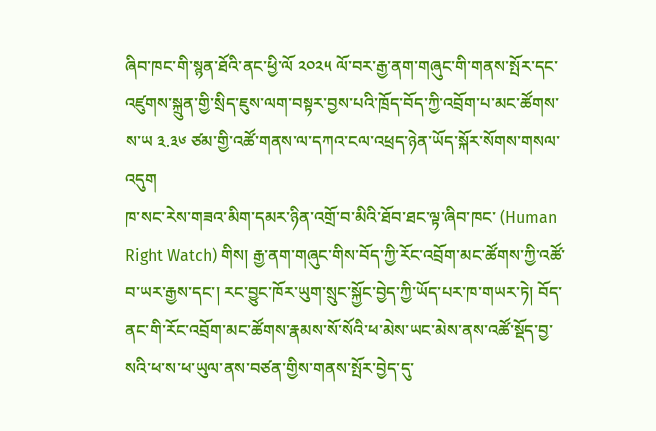ཞིབ་ཁང་གི་སྙན་ཐོའི་ནང་ཕྱི་ལོ ༢༠༢༥ ལོ་བར་རྒྱ་ནག་གཞུང་གི་གནས་སྤོར་དང་འཛུགས་སྐྲུན་གྱི་སྲིད་ཇུས་ལག་བསྟར་བྱས་པའི་ཁྲོད་བོད་ཀྱི་འབྲོག་པ་མང་ཚོགས་ས་ཡ ༣.༣༦ ཙམ་གྱི་འཚོ་གནས་ལ་དཀའ་ངལ་འཕྲད་ཉེན་ཡོད་སྐོར་སོགས་གསལ་འདུག
ཁ་སང་རེས་གཟའ་མིག་དམར་ཉིན་འགྲོ་བ་མིའི་ཐོབ་ཐང་ལྟ་ཞིབ་ཁང་ (Human Right Watch) གིས། རྒྱ་ནག་གཞུང་གིས་བོད་ཀྱི་རོང་འབྲོག་མང་ཚོགས་ཀྱི་འཚོ་བ་ཡར་རྒྱས་དང་། རང་བྱུང་ཁོར་ཡུག་སྲུང་སྐྱོང་བྱེད་ཀྱི་ཡོད་པར་ཁ་གཡར་ཏེ། བོད་ནང་གི་རོང་འབྲོག་མང་ཚོགས་རྣམས་སོ་སོའི་ཕ་མེས་ཡང་མེས་ནས་འཚོ་སྡོད་བྱ་སའི་ཕ་ས་ཕ་ཡུལ་ནས་བཙན་གྱིས་གནས་སྤོར་བྱེད་དུ་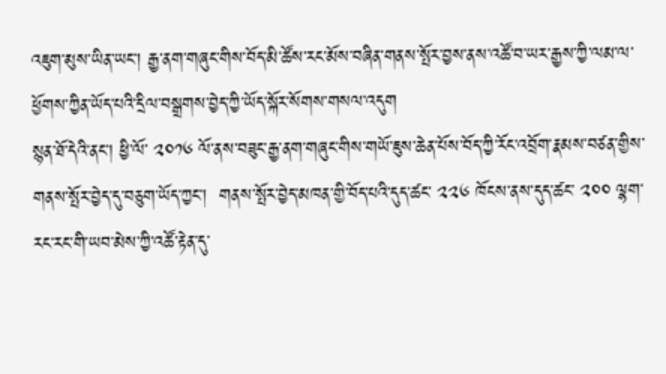འཇུག་མུས་ཡིན་ཡང་། རྒྱ་ནག་གཞུང་གིས་བོད་མི་ཚོས་རང་མོས་བཞིན་གནས་སྤོར་བྱས་ནས་འཚོ་བ་ཡར་རྒྱས་ཀྱི་ལམ་ལ་ཕྱོགས་ཀྱིན་ཡོད་པའི་དྲིལ་བསྒྲགས་བྱེད་ཀྱི་ཡོད་སྐོར་སོགས་གསལ་འདུག
སྙན་ཐོ་དེའི་ནང་། ཕྱི་ལོ་ ༢༠༡༦ ལོ་ནས་བཟུང་རྒྱ་ནག་གཞུང་གིས་གཡོ་ཇུས་ཆེན་པོས་བོད་ཀྱི་རོང་འབྲོག་རྣམས་བཙན་གྱིས་གནས་སྤོར་བྱེད་དུ་བཅུག་ཡོད་ཀྱང་།  གནས་སྤོར་བྱེད་མཁན་གྱི་བོད་པའི་དུད་ཚང་ ༢༢༦ ཁོངས་ནས་དུད་ཚང་ ༢༠༠ ལྷག་རང་རང་གི་ཡབ་མེས་ཀྱི་འཚོ་རྟེན་དུ་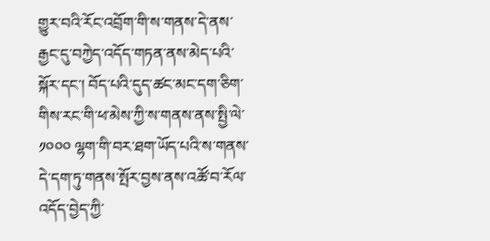གྱུར་བའི་རོང་འབྲོག་གི་ས་གནས་དེ་ནས་རྒྱང་དུ་བཀྱེད་འདོད་གཏན་ནས་མེད་པའི་སྐོར་དང་། བོད་པའི་དུད་ཚང་མང་དག་ཅིག་གིས་རང་གི་ཕ་མེས་ཀྱི་ས་གནས་ནས་སྤྱི་ལེ་ ༡༠༠༠ ལྷག་གི་བར་ཐག་ཡོད་པའི་ས་གནས་དེ་དག་ཏུ་གནས་སྤོར་བྱས་ནས་འཚོ་བ་རོལ་འདོད་བྱེད་ཀྱི་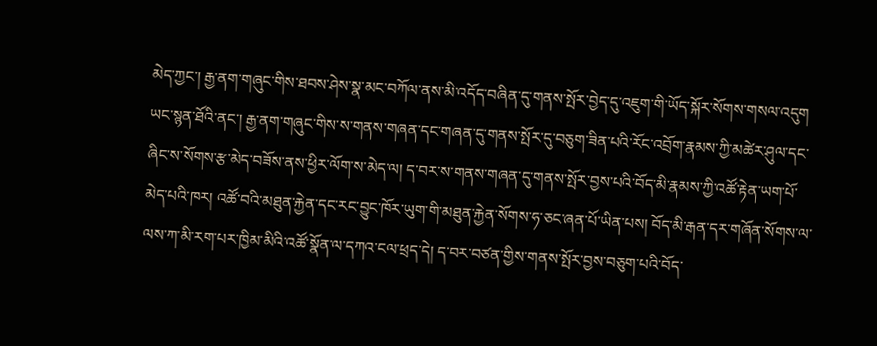མེད་ཀྱང་། རྒྱ་ནག་གཞུང་གིས་ཐབས་ཤེས་སྣ་མང་བཀོལ་ནས་མི་འདོད་བཞིན་དུ་གནས་སྤོར་བྱེད་དུ་འཇུག་གི་ཡོད་སྐོར་སོགས་གསལ་འདུག
ཡང་སྙན་ཐོའི་ནང་། རྒྱ་ནག་གཞུང་གིས་ས་གནས་གཞན་དང་གཞན་དུ་གནས་སྤོར་དུ་བཅུག་ཟིན་པའི་རོང་འབྲོག་རྣམས་ཀྱི་མཚེར་ཤུལ་དང་ཞིང་ས་སོགས་རྩ་མེད་བཟོས་ནས་ཕྱིར་ལོག་ས་མེད་ལ། ད་བར་ས་གནས་གཞན་དུ་གནས་སྤོར་བྱས་པའི་བོད་མི་རྣམས་ཀྱི་འཚོ་རྟེན་ཡག་པོ་མེད་པའི་ཁར། འཚོ་བའི་མཐུན་རྐྱེན་དང་རང་བྱུང་ཁོར་ཡུག་གི་མཐུན་རྐྱེན་སོགས་ཧ་ཅང་ཞན་པོ་ཡིན་པས། བོད་མི་རྒན་དར་གཞོན་སོགས་ལ་ལས་ཀ་མི་རག་པར་ཁྱིམ་མིའི་འཚོ་སྣོན་ལ་དཀའ་ངལ་ཕྲད་དེ། ད་བར་བཙན་གྱིས་གནས་སྤོར་བྱས་བཅུག་པའི་བོད་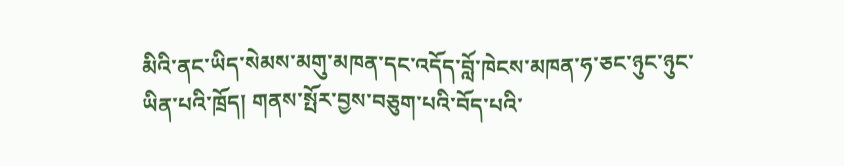མིའི་ནང་ཡིད་སེམས་མགུ་མཁན་དང་འདོད་བློ་ཁེངས་མཁན་ཧ་ཅང་ཉུང་ཉུང་ཡིན་པའི་ཁྲོད། གནས་སྤོར་བྱས་བཅུག་པའི་བོད་པའི་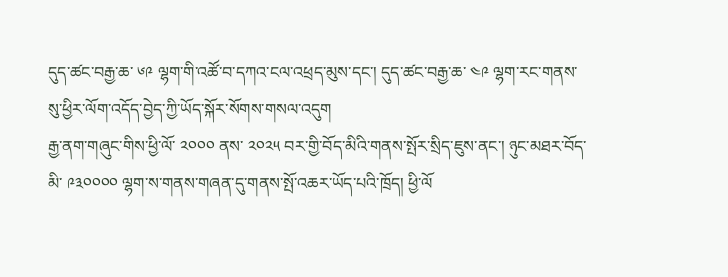དུད་ཚང་བརྒྱ་ཆ་ ༦༩ ལྷག་གི་འཚོ་བ་དཀའ་ངལ་འཕྲད་མུས་དང་། དུད་ཚང་བརྒྱ་ཆ་ ༤༩ ལྷག་རང་གནས་སུ་ཕྱིར་ལོག་འདོད་བྱེད་ཀྱི་ཡོད་སྐོར་སོགས་གསལ་འདུག
རྒྱ་ནག་གཞུང་གིས་ཕྱི་ལོ་ ༢༠༠༠ ནས་ ༢༠༢༥ བར་གྱི་བོད་མིའི་གནས་སྤོར་སྲིད་ཇུས་ནང་། ཉུང་མཐར་བོད་མི་ ༩༣༠༠༠༠ ལྷག་ས་གནས་གཞན་དུ་གནས་སྤོ་འཆར་ཡོད་པའི་ཁྲོད། ཕྱི་ལོ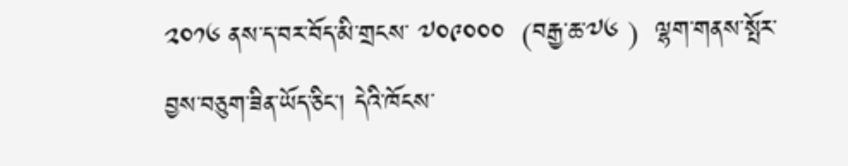༢༠༡༦ ནས་ད་བར་བོད་མི་གྲངས་ ༧༠༩༠༠༠  (བརྒྱ་ཆ་༧༦ )  ལྷག་གནས་སྤོར་བྱས་བཅུག་ཟིན་ཡོད་ཅིང་། དེའི་ཁོངས་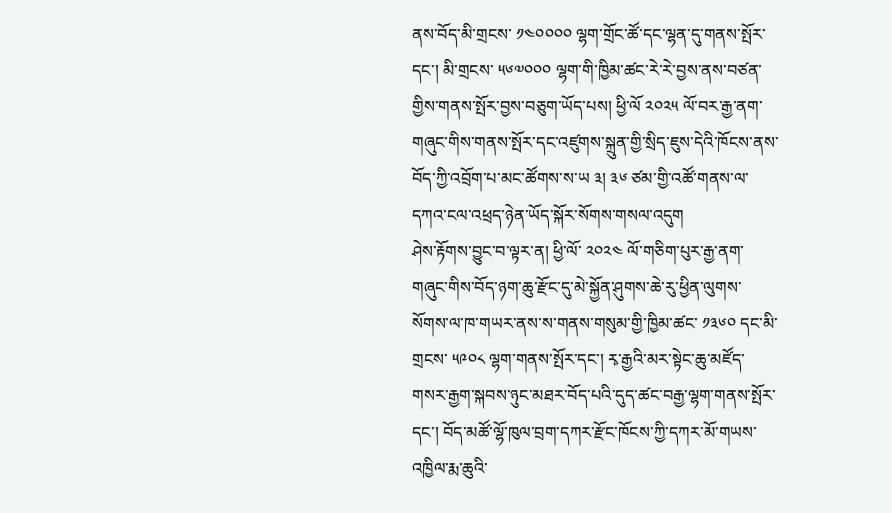ནས་བོད་མི་གྲངས་ ༡༤༠༠༠༠ ལྷག་གྲོང་ཚོ་དང་ལྷན་དུ་གནས་སྤོར་དང་། མི་གྲངས་ ༥༦༧༠༠༠ ལྷག་གི་ཁྱིམ་ཚང་རེ་རེ་བྱས་ནས་བཙན་གྱིས་གནས་སྤོར་བྱས་བཅུག་ཡོད་པས། ཕྱི་ལོ ༢༠༢༥ ལོ་བར་རྒྱ་ནག་གཞུང་གིས་གནས་སྤོར་དང་འཛུགས་སྐྲུན་གྱི་སྲིད་ཇུས་དེའི་ཁོངས་ནས་བོད་ཀྱི་འབྲོག་པ་མང་ཚོགས་ས་ཡ ༣། ༣༦ ཙམ་གྱི་འཚོ་གནས་ལ་དཀའ་ངལ་འཕྲད་ཉེན་ཡོད་སྐོར་སོགས་གསལ་འདུག
ཤེས་རྟོགས་བྱུང་བ་ལྟར་ན། ཕྱི་ལོ་ ༢༠༢༤ ལོ་གཅིག་པུར་རྒྱ་ནག་གཞུང་གིས་བོད་ཉག་ཆུ་རྫོང་དུ་མེ་སྐྱོན་ཤུགས་ཆེ་རུ་ཕྱིན་ལུགས་སོགས་ལ་ཁ་གཡར་ནས་ས་གནས་གསུམ་གྱི་ཁྱིམ་ཚང་ ༡༣༦༠ དང་མི་གྲངས་ ༥༩༠༨ ལྷག་གནས་སྤོར་དང་། རྭ་རྒྱའི་མར་སྟེང་ཆུ་མཛོད་གསར་རྒྱག་སྐབས་ཉུང་མཐར་བོད་པའི་དུད་ཚང་བརྒྱ་ལྷག་གནས་སྤོར་དང་། བོད་མཚོ་ལྷོ་ཁུལ་བྲག་དཀར་རྫོང་ཁོངས་ཀྱི་དཀར་མོ་གཡས་འཁྱིལ་རྨ་ཆུའི་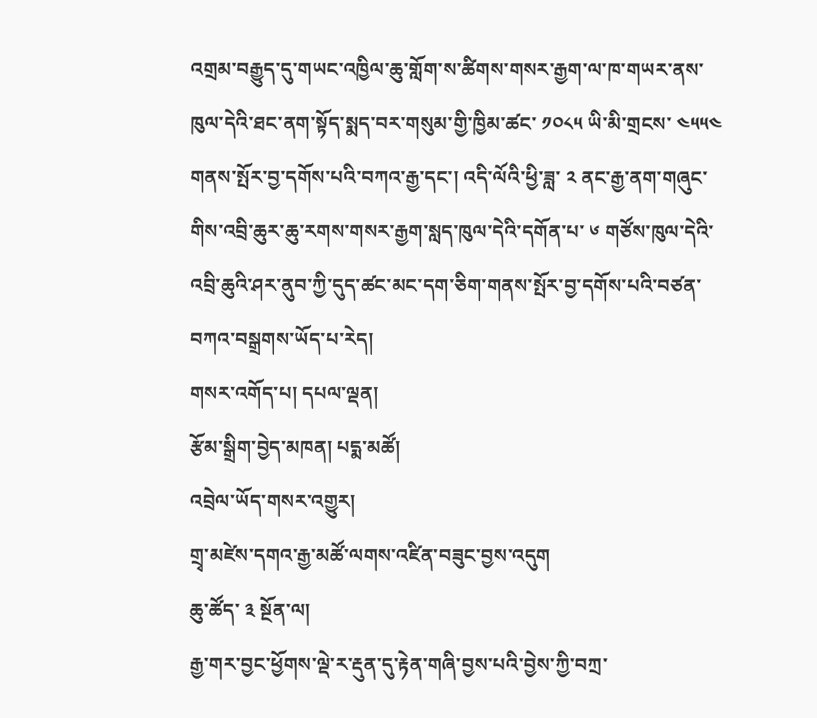འགྲམ་བརྒྱུད་དུ་གཡང་འཁྱིལ་ཆུ་གློག་ས་ཚིགས་གསར་རྒྱག་ལ་ཁ་གཡར་ནས་ཁུལ་དེའི་ཐང་ནག་སྟོད་སྨད་བར་གསུམ་གྱི་ཁྱིམ་ཚང་ ༡༠༨༥ ཡི་མི་གྲངས་ ༤༥༥༤ གནས་སྤོར་བྱ་དགོས་པའི་བཀའ་རྒྱ་དང་། འདི་ལོའི་ཕྱི་ཟླ་ ༢ ནང་རྒྱ་ནག་གཞུང་གིས་འབྲི་ཆུར་ཆུ་རགས་གསར་རྒྱག་སླད་ཁུལ་དེའི་དགོན་པ་ ༦ གཙོས་ཁུལ་དེའི་འབྲི་ཆུའི་ཤར་ནུབ་ཀྱི་དུད་ཚང་མང་དག་ཅིག་གནས་སྤོར་བྱ་དགོས་པའི་བཙན་བཀའ་བསྒྲགས་ཡོད་པ་རེད།
གསར་འགོད་པ། དཔལ་ལྡན།
རྩོམ་སྒྲིག་བྱེད་མཁན། པདྨ་མཚོ།
འབྲེལ་ཡོད་གསར་འགྱུར།
གྲྭ་མཛེས་དགའ་རྒྱ་མཚོ་ལགས་འཛིན་བཟུང་བྱས་འདུག
ཆུ་ཚོད་ ༣ སྔོན་ལ།
རྒྱ་གར་བྱང་ཕྱོགས་ལྡེ་ར་རྡུན་དུ་རྟེན་གཞི་བྱས་པའི་བྱེས་ཀྱི་བཀྲ་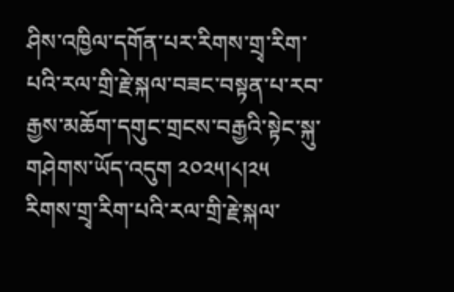ཤིས་འཁྱིལ་དགོན་པར་རིགས་གྲྭ་རིག་པའི་རལ་གྲི་རྗེ་སྐལ་བཟང་བསྟན་པ་རབ་རྒྱས་མཆོག་དགུང་གྲངས་བརྒྱའི་སྟེང་སྐུ་གཤེགས་ཡོད་འདུག ༢༠༢༥།༨།༢༥
རིགས་གྲྭ་རིག་པའི་རལ་གྲི་རྗེ་སྐལ་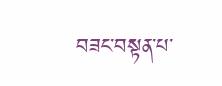བཟང་བསྟན་པ་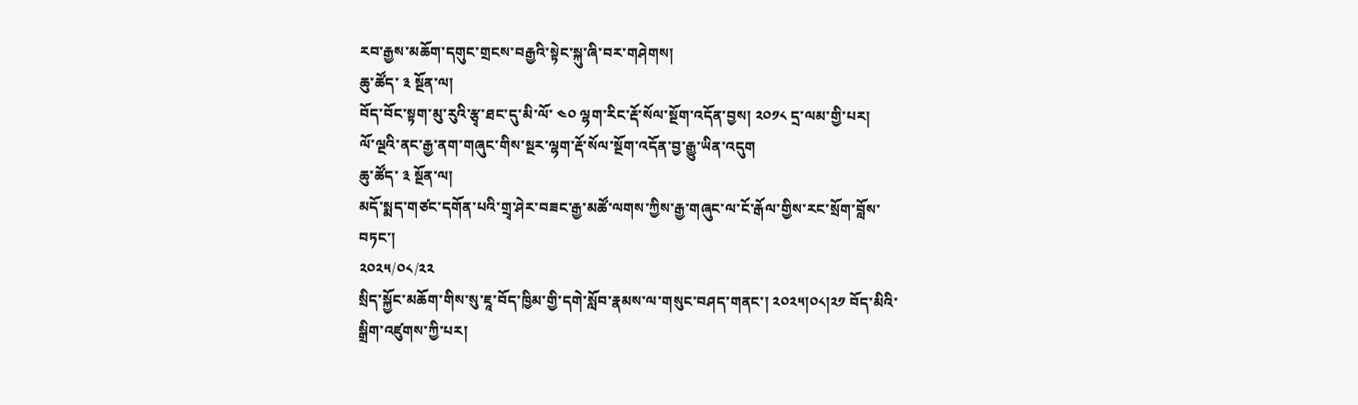རབ་རྒྱས་མཆོག་དགུང་གྲངས་བརྒྱའི་སྟེང་སྐུ་ཞི་བར་གཤེགས།
ཆུ་ཚོད་ ༣ སྔོན་ལ།
བོད་བོང་སྟག་མུ་རུའི་རྩྭ་ཐང་དུ་མི་ལོ་ ༤༠ ལྷག་རིང་རྡོ་སོལ་སྔོག་འདོན་བྱས། ༢༠༡༨ དྲ་ལམ་གྱི་པར།
ལོ་ལྔའི་ནང་རྒྱ་ནག་གཞུང་གིས་སྔར་ལྷག་རྡོ་སོལ་སྔོག་འདོན་བྱ་རྒྱུ་ཡིན་འདུག
ཆུ་ཚོད་ ༣ སྔོན་ལ།
མདོ་སྨད་གཙང་དགོན་པའི་གྲྭ་ཤེར་བཟང་རྒྱ་མཚོ་ལགས་ཀྱིས་རྒྱ་གཞུང་ལ་ངོ་རྒོལ་གྱིས་རང་སྲོག་བློས་བཏང་།
༢༠༢༥/༠༨/༢༢
སྲིད་སྐྱོང་མཆོག་གིས་སུ་ཇཱ་བོད་ཁྱིམ་གྱི་དགེ་སློབ་རྣམས་ལ་གསུང་བཤད་གནང་། ༢༠༢༥།༠༨།༢༡ བོད་མིའི་སྒྲིག་འཛུགས་ཀྱི་པར།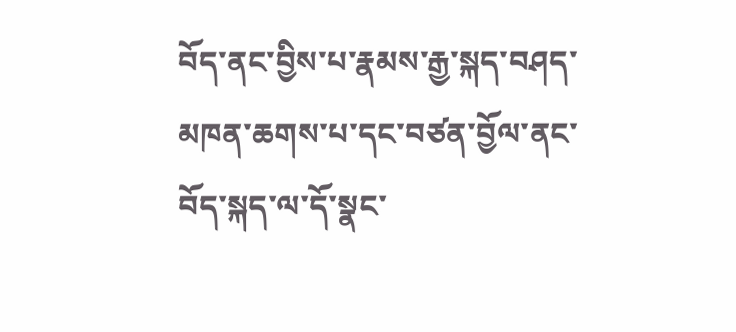བོད་ནང་བྱིས་པ་རྣམས་རྒྱ་སྐད་བཤད་མཁན་ཆགས་པ་དང་བཙན་བྱོལ་ནང་བོད་སྐད་ལ་དོ་སྣང་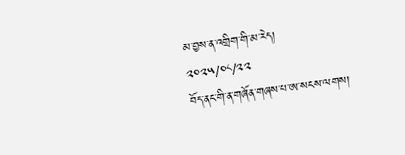མ་བྱས་ན་འགྲིག་གི་མ་རེད།
༢༠༢༥/༠༨/༢༢
བོད་ནང་གི་ན་གཞོན་གཞས་པ་ཨ་སངས་ལགས།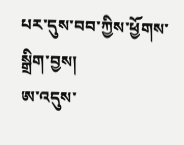པར་དུས་བབ་ཀྱིས་ཕྱོགས་སྒྲིག་བྱས།
ཨ་འདུས་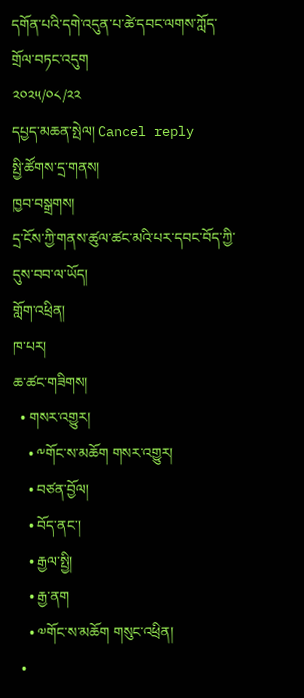དགོན་པའི་དགེ་འདུན་པ་ཚེ་དབང་ལགས་ཀློད་གྲོལ་བཏང་འདུག
༢༠༢༥/༠༨/༢༢
དཔྱད་མཆན་སྤེལ། Cancel reply
སྤྱི་ཚོགས་དྲ་གནས།
ཁྱབ་བསྒྲགས།
དྲ་ངོས་ཀྱི་གནས་ཚུལ་ཚང་མའི་པར་དབང་བོད་ཀྱི་དུས་བབ་ལ་ཡོད།
གློག་འཕྲིན།
ཁ་པར།
ཆ་ཚང་གཟིགས།
  • གསར་འགྱུར།
    • ༸གོང་ས་མཆོག གསར་འགྱུར།
    • བཙན་བྱོལ།
    • བོད་ནང་།
    • རྒྱལ་སྤྱི།
    • རྒྱ་ནག
    • ༧གོང་ས་མཆོག གསུང་འཕྲིན།
  •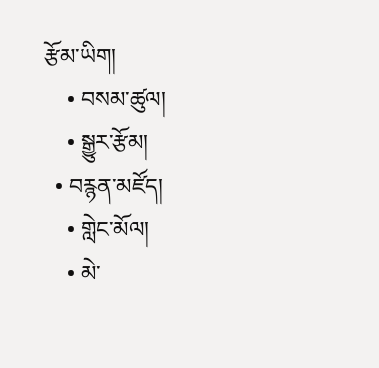རྩོམ་ཡིག།
    • བསམ་ཚུལ།
    • སྒྱུར་རྩོམ།
  • བརྙན་མཛོད།
    • གླེང་མོལ།
    • མེ་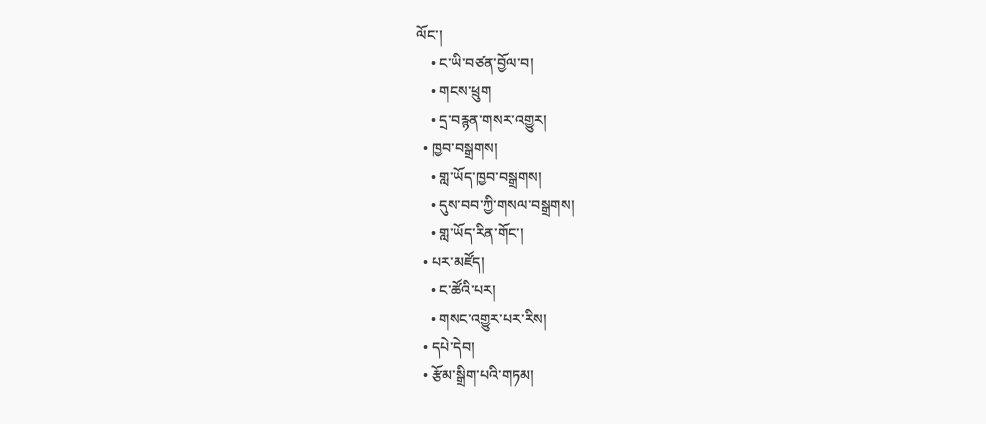ལོང་།
    • ང་ཡི་བཙན་བྱོལ་བ།
    • གངས་ཕྲུག
    • དྲ་བརྙན་གསར་འགྱུར།
  • ཁྱབ་བསྒྲགས།
    • གླ་ཡོད་ཁྱབ་བསྒྲགས།
    • དུས་བབ་ཀྱི་གསལ་བསྒྲགས།
    • གླ་ཡོད་རིན་གོང་།
  • པར་མཛོད།
    • ང་ཚོའི་པར།
    • གསང་འགྱུར་པར་རིས།
  • དཔེ་དེབ།
  • རྩོམ་སྒྲིག་པའི་གཏམ།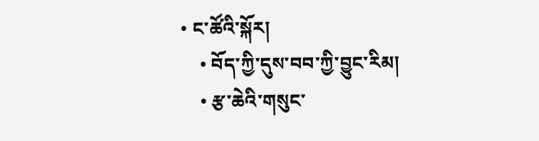• ང་ཚོའི་སྐོར།
    • བོད་ཀྱི་དུས་བབ་ཀྱི་བྱུང་རིམ།
    • རྩ་ཆེའི་གསུང་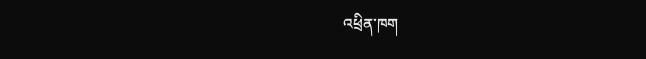འཕྲིན་ཁག